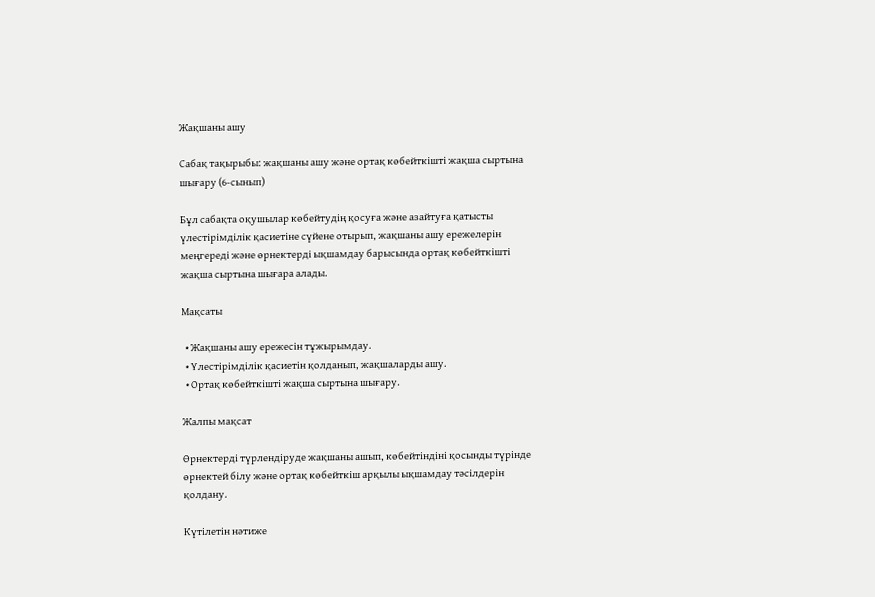Жақшаны ашу

Сабақ тақырыбы: жақшаны ашу және ортақ көбейткішті жақша сыртына шығару (6-сынып)

Бұл сабақта оқушылар көбейтудің қосуға және азайтуға қатысты үлестірімділік қасиетіне сүйене отырып, жақшаны ашу ережелерін меңгереді және өрнектерді ықшамдау барысында ортақ көбейткішті жақша сыртына шығара алады.

Мақсаты

  • Жақшаны ашу ережесін тұжырымдау.
  • Үлестірімділік қасиетін қолданып, жақшаларды ашу.
  • Ортақ көбейткішті жақша сыртына шығару.

Жалпы мақсат

Өрнектерді түрлендіруде жақшаны ашып, көбейтіндіні қосынды түрінде өрнектей білу және ортақ көбейткіш арқылы ықшамдау тәсілдерін қолдану.

Күтілетін нәтиже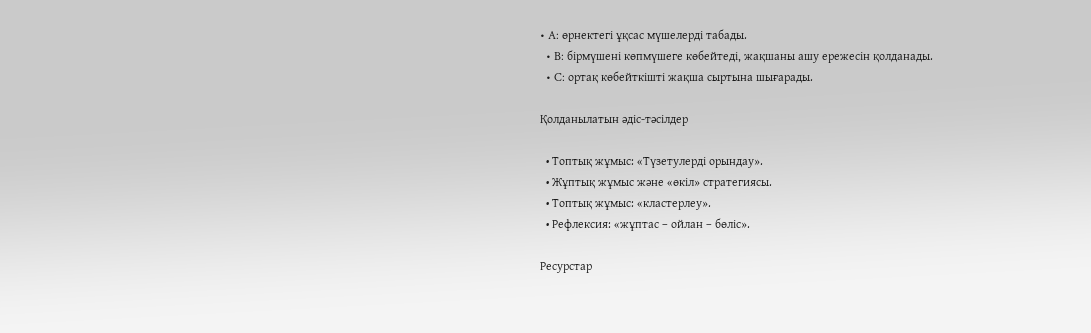• A: өрнектегі ұқсас мүшелерді табады.
  • B: бірмүшені көпмүшеге көбейтеді, жақшаны ашу ережесін қолданады.
  • C: ортақ көбейткішті жақша сыртына шығарады.

Қолданылатын әдіс-тәсілдер

  • Топтық жұмыс: «Түзетулерді орындау».
  • Жұптық жұмыс және «өкіл» стратегиясы.
  • Топтық жұмыс: «кластерлеу».
  • Рефлексия: «жұптас – ойлан – бөліс».

Ресурстар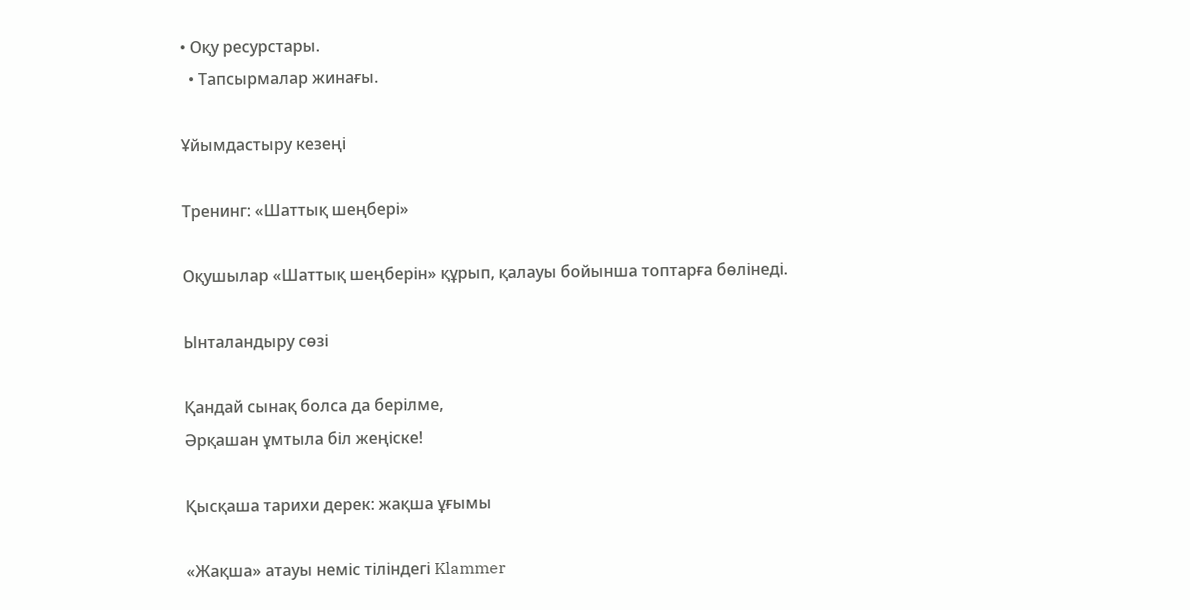• Оқу ресурстары.
  • Тапсырмалар жинағы.

Ұйымдастыру кезеңі

Тренинг: «Шаттық шеңбері»

Оқушылар «Шаттық шеңберін» құрып, қалауы бойынша топтарға бөлінеді.

Ынталандыру сөзі

Қандай сынақ болса да берілме,
Әрқашан ұмтыла біл жеңіске!

Қысқаша тарихи дерек: жақша ұғымы

«Жақша» атауы неміс тіліндегі Klammer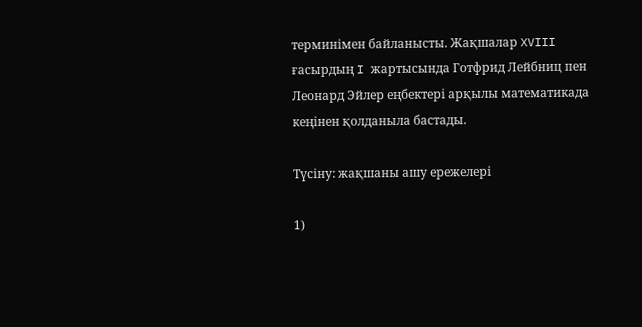терминімен байланысты. Жақшалар XVIII ғасырдың I жартысында Готфрид Лейбниц пен Леонард Эйлер еңбектері арқылы математикада кеңінен қолданыла бастады.

Түсіну: жақшаны ашу ережелері

1)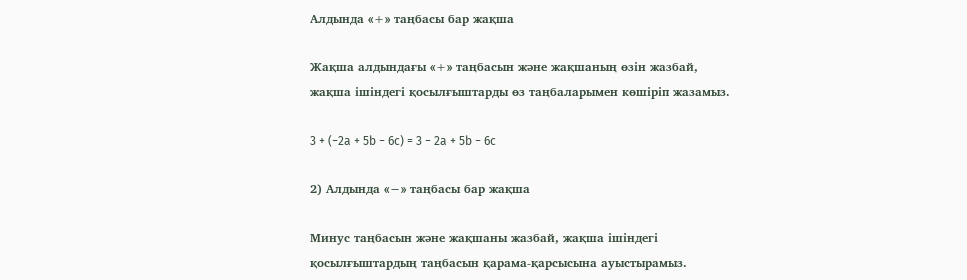Алдында «+» таңбасы бар жақша

Жақша алдындағы «+» таңбасын және жақшаның өзін жазбай, жақша ішіндегі қосылғыштарды өз таңбаларымен көшіріп жазамыз.

3 + (−2a + 5b − 6c) = 3 − 2a + 5b − 6c

2) Алдында «−» таңбасы бар жақша

Минус таңбасын және жақшаны жазбай, жақша ішіндегі қосылғыштардың таңбасын қарама-қарсысына ауыстырамыз.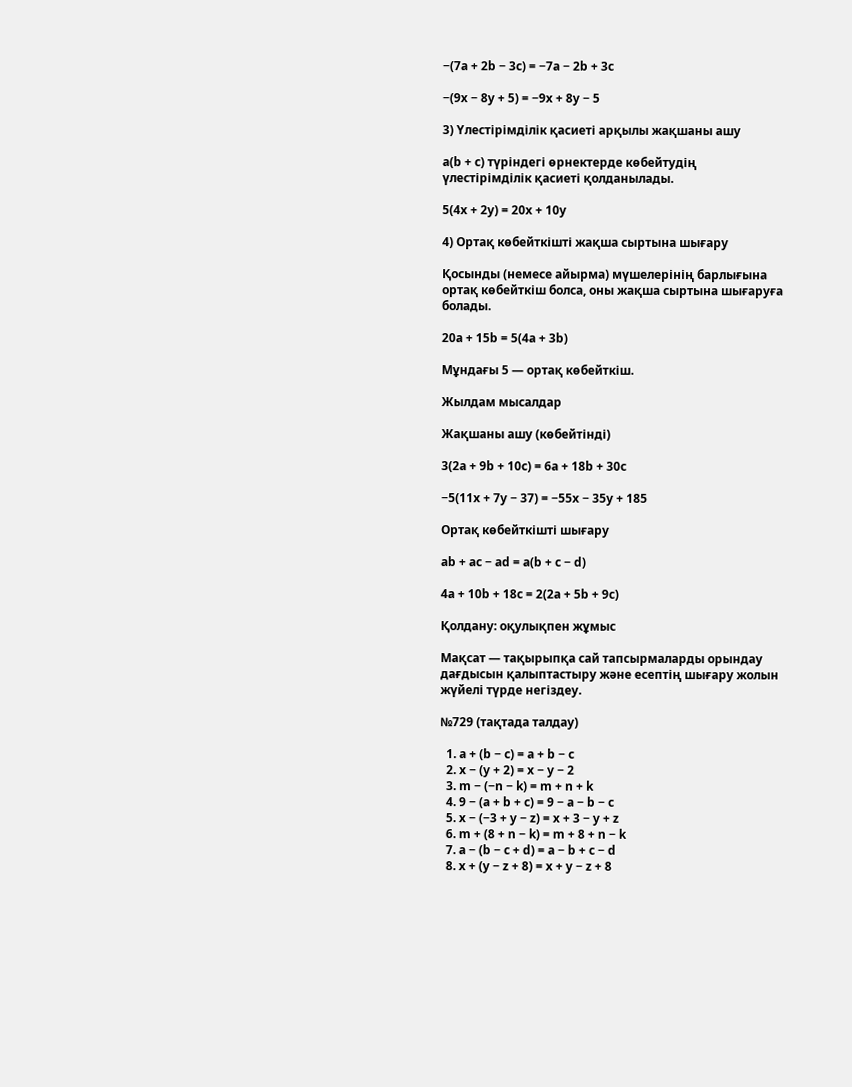−(7a + 2b − 3c) = −7a − 2b + 3c

−(9x − 8y + 5) = −9x + 8y − 5

3) Үлестірімділік қасиеті арқылы жақшаны ашу

a(b + c) түріндегі өрнектерде көбейтудің үлестірімділік қасиеті қолданылады.

5(4x + 2y) = 20x + 10y

4) Ортақ көбейткішті жақша сыртына шығару

Қосынды (немесе айырма) мүшелерінің барлығына ортақ көбейткіш болса, оны жақша сыртына шығаруға болады.

20a + 15b = 5(4a + 3b)

Мұндағы 5 — ортақ көбейткіш.

Жылдам мысалдар

Жақшаны ашу (көбейтінді)

3(2a + 9b + 10c) = 6a + 18b + 30c

−5(11x + 7y − 37) = −55x − 35y + 185

Ортақ көбейткішті шығару

ab + ac − ad = a(b + c − d)

4a + 10b + 18c = 2(2a + 5b + 9c)

Қолдану: оқулықпен жұмыс

Мақсат — тақырыпқа сай тапсырмаларды орындау дағдысын қалыптастыру және есептің шығару жолын жүйелі түрде негіздеу.

№729 (тақтада талдау)

  1. a + (b − c) = a + b − c
  2. x − (y + 2) = x − y − 2
  3. m − (−n − k) = m + n + k
  4. 9 − (a + b + c) = 9 − a − b − c
  5. x − (−3 + y − z) = x + 3 − y + z
  6. m + (8 + n − k) = m + 8 + n − k
  7. a − (b − c + d) = a − b + c − d
  8. x + (y − z + 8) = x + y − z + 8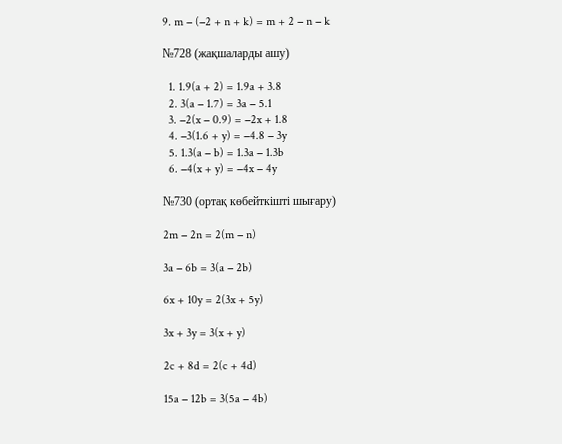9. m − (−2 + n + k) = m + 2 − n − k

№728 (жақшаларды ашу)

  1. 1.9(a + 2) = 1.9a + 3.8
  2. 3(a − 1.7) = 3a − 5.1
  3. −2(x − 0.9) = −2x + 1.8
  4. −3(1.6 + y) = −4.8 − 3y
  5. 1.3(a − b) = 1.3a − 1.3b
  6. −4(x + y) = −4x − 4y

№730 (ортақ көбейткішті шығару)

2m − 2n = 2(m − n)

3a − 6b = 3(a − 2b)

6x + 10y = 2(3x + 5y)

3x + 3y = 3(x + y)

2c + 8d = 2(c + 4d)

15a − 12b = 3(5a − 4b)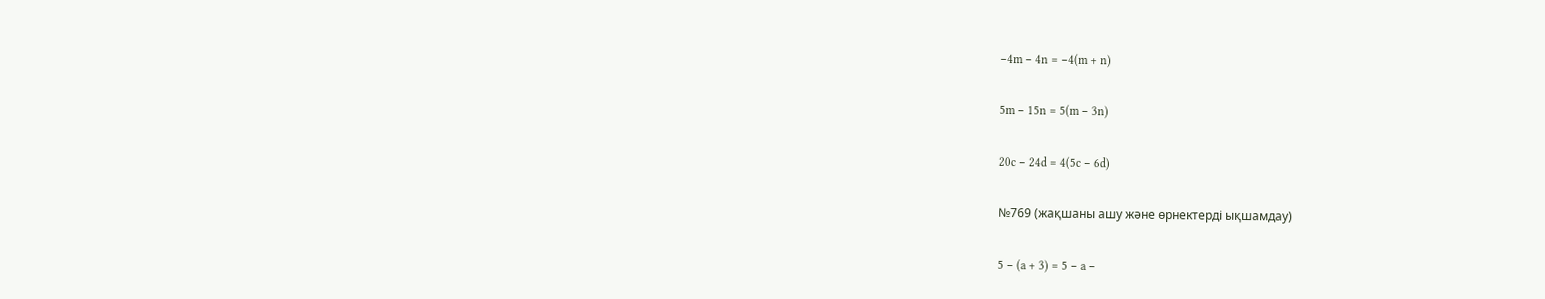−4m − 4n = −4(m + n)

5m − 15n = 5(m − 3n)

20c − 24d = 4(5c − 6d)

№769 (жақшаны ашу және өрнектерді ықшамдау)

5 − (a + 3) = 5 − a −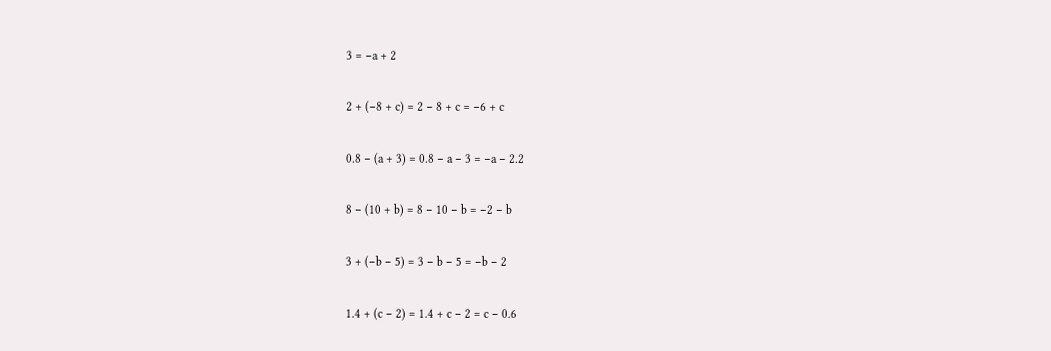3 = −a + 2

2 + (−8 + c) = 2 − 8 + c = −6 + c

0.8 − (a + 3) = 0.8 − a − 3 = −a − 2.2

8 − (10 + b) = 8 − 10 − b = −2 − b

3 + (−b − 5) = 3 − b − 5 = −b − 2

1.4 + (c − 2) = 1.4 + c − 2 = c − 0.6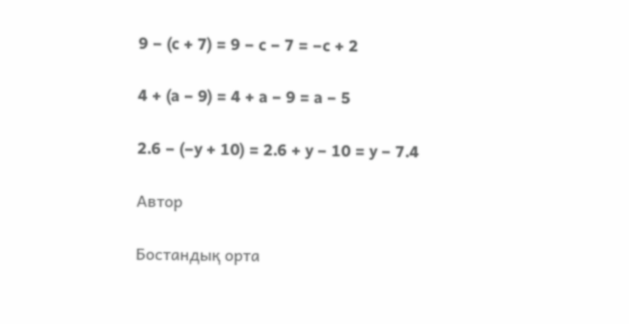9 − (c + 7) = 9 − c − 7 = −c + 2

4 + (a − 9) = 4 + a − 9 = a − 5

2.6 − (−y + 10) = 2.6 + y − 10 = y − 7.4

Автор

Бостандық орта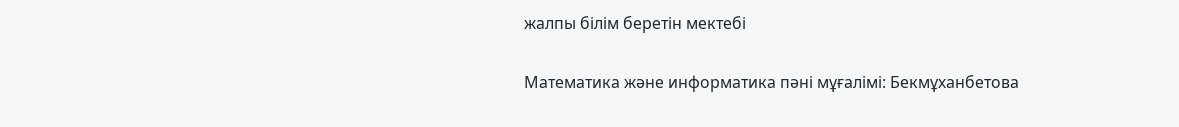жалпы білім беретін мектебі

Математика және информатика пәні мұғалімі: Бекмұханбетова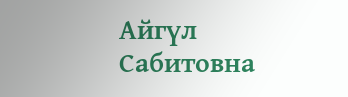Айгүл Сабитовна